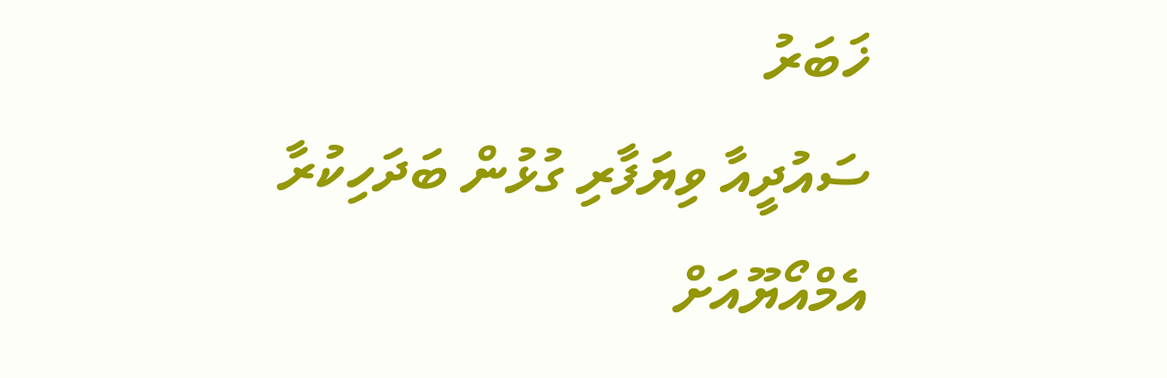ޚަބަރު
ސައުދީއާ ވިޔަފާރި ގުޅުން ބަދަހިކުރާ އެމްއޯޔޫއަށް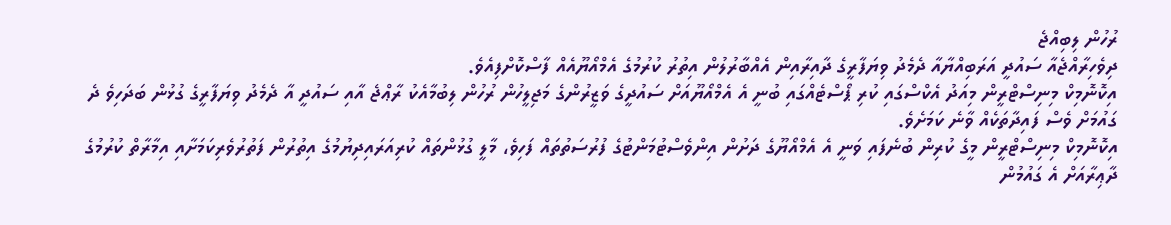ރުހުން ލިބިއްޖެ
ދިވެހިރާއްޖެއާ ސައުދީ އަރަބިއްޔާއާ ދެމެދު ވިޔަފާރީގެ ދާއިރާއިން އެއްބާރުލުން އިތުރު ކުރުމުގެ އެމްއޯޔޫއެއް ފާސްކޮށްފިއެވެ.
އިކޮނޮމިކް މިނިސްޓްރީން މިއަދު އެކްސްގައި ކުރި ޕޯސްޓެއްގައި ބުނީ އެ އެމްއޯޔޫއަށް ސައުދީގެ ވަޒީރުންގެ މަޖިލީހުން ރުހުން ލިބުމާއެކު ރާޢްޖެ އާއި ސައުދީ އާ ދެމެދު ވިޔަފާރީގެ ގުޅުން ބަދަހިވެ ދެ ގައުމަށް ވެސް ފައިދާތަކެއް ވާނެ ކަމަށެވެ.
އިކޮނޮމިކް މިނިސްޓްރީން މީގެ ކުރިން ބުނެފައި ވަނީ އެ އެމްއޯޔޫގެ ދަށުން އިންވެސްޓުމަންޓުގެ ފުރުސަތުތައް ފަހިވެ، މާލީ ގުޅުންތައް ކުރިއަރައިދިޔުމުގެ އިތުރުން ފަތުރުވެރިކަމަށާއި އިމާރާތް ކުރުމުގެ ދާޢިރާއަށް އެ ގައުމުން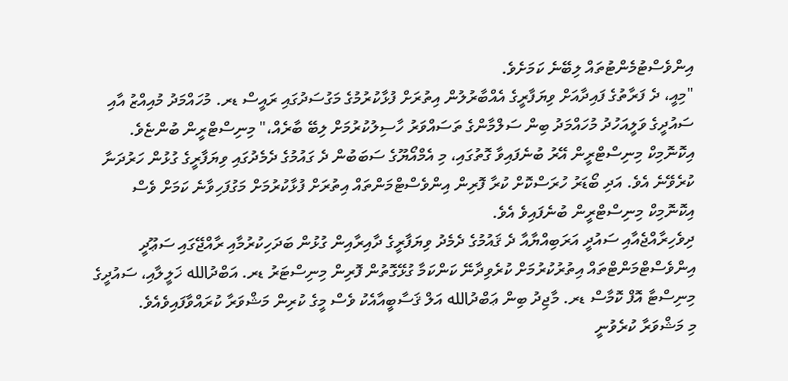އިންވެސްޓުމެންޓުތައް ލިބޭނެ ކަމަށެވެ.
"މިއީ، ދެ ފަރާތުގެ ފައިދާއަށް ވިޔަފާރީގެ އެއްބާރުލުން އިތުރަށް ފުޅާކުރުމުގެ މަގުސަދުގައި ރައީސް ޑރ. މުހައްމަދު މުއިއްޒު އާއި ސައުދީގެ ވަލީއަހުދު މުހައްމަދު ބިން ސަލްމާންގެ ތަސައްވަރު ހާސިލުކުރުމަށް ލިބޭ ބާރެއް،" މިނިސްޓްރީން ބުންޏެވެ.
އިކޮނޮމިކް މިނިސްޓްރީން އޭރު ބުނެފައިވާ ގޮތުގައި، މި އެމްއޯޔޫގެ ސަބަބުން ދެ ގައުމުގެ ދެމެދުގައި ވިޔަފާރީގެ ގުޅުން ހަރުދަނާ ކުރެވޭނެ އެވެ. އަދި ބޯޑަރު ހުރަސްކޮށް ކުރާ ފޮރިން އިންވެސްޓްމަންތައް އިތުރަށް ފުޅާކުރުމަށް މަގުފަހިވާނެ ކަމަށް ވެސް އިކޮނޮމިކް މިނިސްޓްރީން ބުނެފައިވެ އެވެ.
ދިވެހިރާއްޖެއާއި ސައުދީ އަރަބިއްޔާއާ ދެ ޤައުމުގެ ދެމެދު ވިޔަފާރީގެ ދާއިރާއިން ގުޅުން ބަދަހިކުރުމާއި ރާއްޖޭގައި ސަޢޫދީ އިންވެސްޓްމަންޓްތައް އިތުރުކުރުމަށް ކުރެވިދާނޭ ކަންކަމާ ގުޅޭގޮތުން ފޮރިން މިނިސްޓަރު ޑރ. އަބްދުالله ޚަލީލާއި، ސައުދީގެ މިނިސްޓާ އޮފް ކޮމާސް ޑރ. މާޖިދު ބިން ޢަބްދުالله އަލް ޤަސާބީއާއެކު ވެސް މީގެ ކުރިން މަޝްވަރާ ކުރައްވާފައިވެއެވެ.
މި މަޝްވަރާ ކުރެވުނީ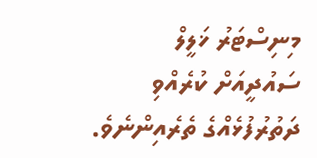މިނިސްޓަރު ޚަލީލް ސައުދީއަށް ކުރެއްވި ދަތުރުފުޅެއްގެ ތެރެއިންނެވެ.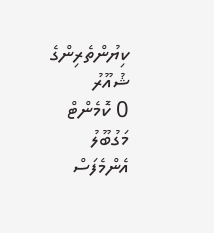ކިޔުންތެރިންގެ ޝުއޫރު
0 ކޮމެންޓް
މަގުބޫލު
އެންމެފަސް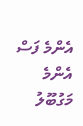އެންމެ ފަސް
އެންމެ މަގުބޫލު